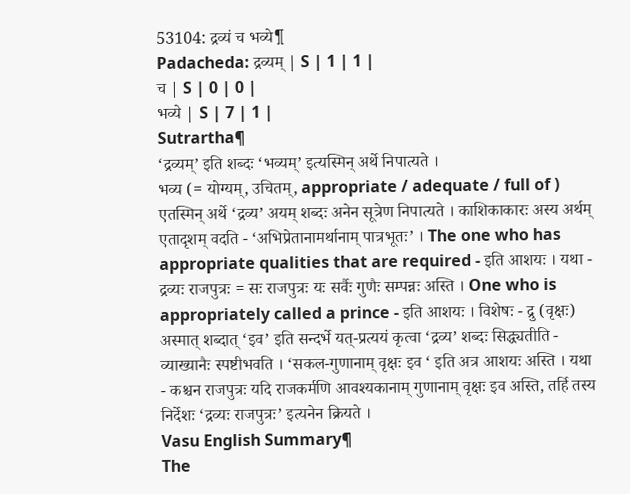53104: द्रव्यं च भव्ये¶
Padacheda: द्रव्यम् | S | 1 | 1 |
च | S | 0 | 0 |
भव्ये | S | 7 | 1 |
Sutrartha¶
‘द्रव्यम्’ इति शब्दः ‘भव्यम्’ इत्यस्मिन् अर्थे निपात्यते ।
भव्य (= योग्यम्, उचितम्, appropriate / adequate / full of ) एतस्मिन् अर्थे ‘द्रव्य’ अयम् शब्दः अनेन सूत्रेण निपात्यते । काशिकाकारः अस्य अर्थम् एतादृशम् वदति - ‘अभिप्रेतानामर्थानाम् पात्रभूतः’ । The one who has appropriate qualities that are required - इति आशयः । यथा - द्रव्यः राजपुत्रः = सः राजपुत्रः यः सर्वैः गुणैः सम्पन्नः अस्ति । One who is appropriately called a prince - इति आशयः । विशेषः - द्रु (वृक्षः) अस्मात् शब्दात् ‘इव’ इति सन्दर्भे यत्-प्रत्ययं कृत्वा ‘द्रव्य’ शब्दः सिद्ध्यतीति - व्याख्यानैः स्पष्टीभवति । ‘सकल-गुणानाम् वृक्षः इव ‘ इति अत्र आशयः अस्ति । यथा - कश्चन राजपुत्रः यदि राजकर्मणि आवश्यकानाम् गुणानाम् वृक्षः इव अस्ति, तर्हि तस्य निर्देशः ‘द्रव्यः राजपुत्रः’ इत्यनेन क्रियते ।
Vasu English Summary¶
The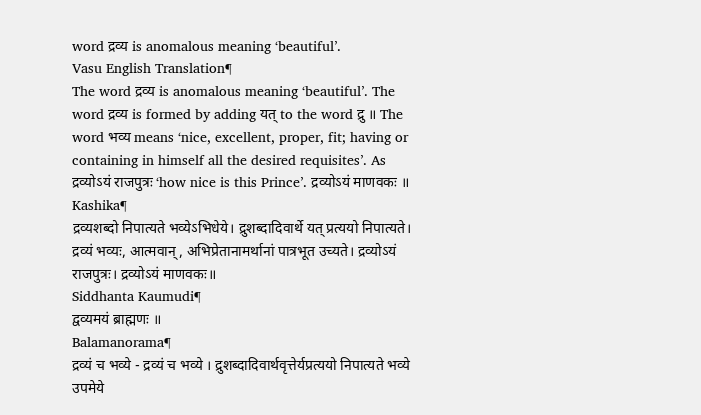word द्रव्य is anomalous meaning ‘beautiful’.
Vasu English Translation¶
The word द्रव्य is anomalous meaning ‘beautiful’. The word द्रव्य is formed by adding यत् to the word द्रु ॥ The word भव्य means ‘nice, excellent, proper, fit; having or containing in himself all the desired requisites’. As द्रव्योऽयं राजपुत्रः ‘how nice is this Prince’. द्रव्योऽयं माणवकः ॥
Kashika¶
द्रव्यशब्दो निपात्यते भव्येऽभिधेये। द्रुशब्दादिवार्थे यत् प्रत्ययो निपात्यते। द्रव्यं भव्यः, आत्मवान्, अभिप्रेतानामर्थानां पात्रभूत उच्यते। द्रव्योऽयं राजपुत्रः। द्रव्योऽयं माणवकः॥
Siddhanta Kaumudi¶
द्वव्यमयं ब्राह्मणः ॥
Balamanorama¶
द्रव्यं च भव्ये - द्रव्यं च भव्ये । द्रुशब्दादिवार्थवृत्तेर्यप्रत्ययो निपात्यते भव्ये उपमेये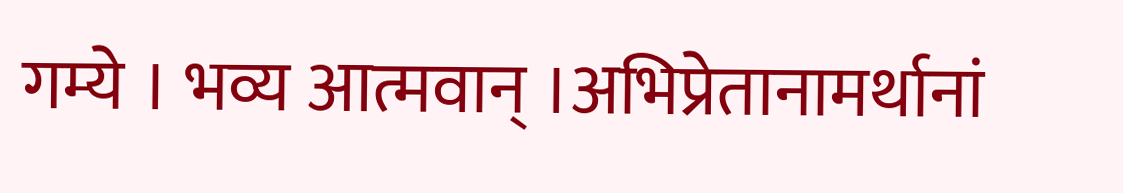गम्ये । भव्य आत्मवान् ।अभिप्रेतानामर्थानां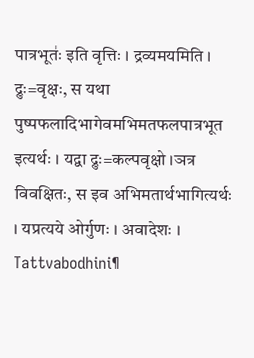पात्रभूतः॑ इति वृत्तिः । द्रव्यमयमिति । द्रुः=वृक्षः, स यथा पुष्पफलादिभागेवमभिमतफलपात्रभूत इत्यर्थः । यद्वा द्रुः=कल्पवृक्षो ।ञत्र विवक्षितः, स इव अभिमतार्थभागित्यर्थः । यप्रत्यये ओर्गुणः । अवादेशः ।
Tattvabodhini¶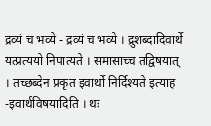द्रव्यं च भव्ये - द्रव्यं च भव्ये । द्रुशब्दादिवार्थे यत्प्रत्ययो निपात्यते । समासाच्च तद्विषयात् । तच्छब्देन प्रकृत इवार्थो निर्दिश्यते इत्याह -इवार्थविषयादिति । थः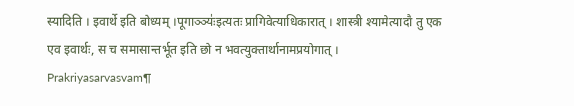स्यादिति । इवार्थे इति बोध्यम् ।पूगाञ्ञ्यः॑इत्यतः प्रागिवेत्याधिकारात् । शास्त्री श्यामेत्यादौ तु एक एव इवार्थः, स च समासान्तर्भूत इति छो न भवत्युक्तार्थानामप्रयोगात् ।
Prakriyasarvasvam¶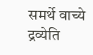समर्थे वाच्ये द्रव्येति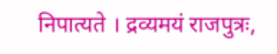निपात्यते । द्रव्यमयं राजपुत्रः,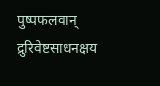पुष्पफलवान् द्रुरिवेष्टसाधनक्षय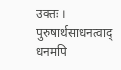उक्तः । पुरुषार्थसाधनत्वाद् धनमपि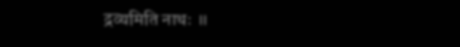द्रव्यमिति नाथः ॥